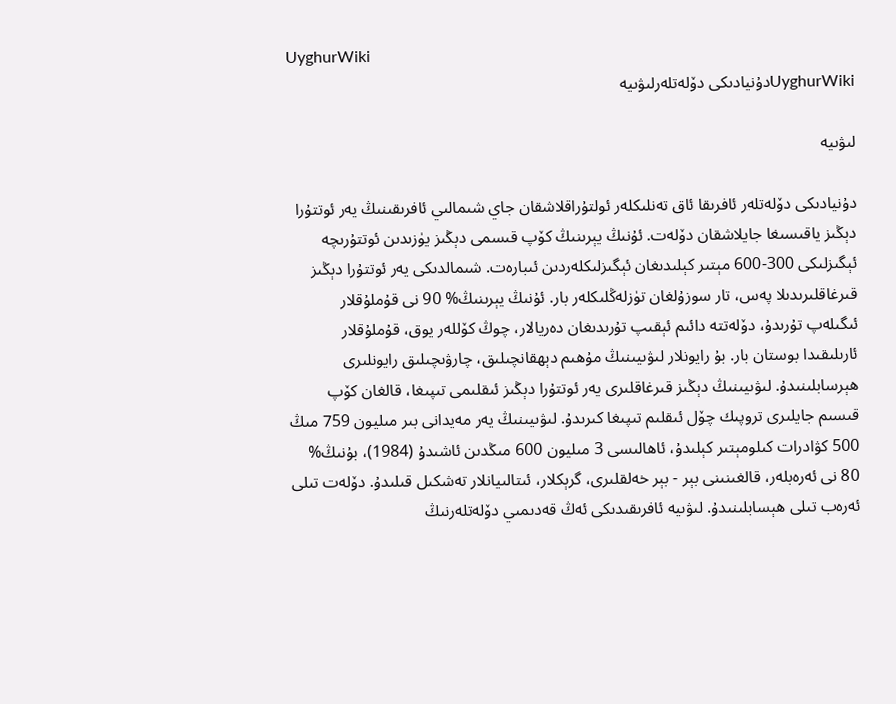UyghurWiki
UyghurWikiدۇنيادىكى دۆلەتلەرلىۋىيە

لىۋىيە

دۇنيادىكى دۆلەتلەر ئافرىقا ئاق تەنلىكلەر ئولتۇراقلاشقان جاي شىمالىي ئافرىقىنىڭ يەر ئوتتۇرا دېڭىز ياقىسىغا جايلاشقان دۆلەت. ئۇنىڭ يېرىنىڭ كۆپ قىسمى دېڭىز يۈزىدىن ئوتتۇرىچە ئېگىزلىكى 300-600 مېتىر كېلىدىغان ئېگىزلىكلەردىن ئىبارەت. شىمالدىكى يەر ئوتتۇرا دېڭىز قىرغاقلىرىدىلا پەس، تار سوزۇلغان تۈزلەڭلىكلەر بار. ئۇنىڭ يېرىنىڭ% 90 نى قۇملۇقلار ئىگىلەپ تۇرىدۇ، دۆلەتتە دائىم ئېقىپ تۇرىدىغان دەريالار، چوڭ كۆللەر يوق، قۇملۇقلار ئارىلىقىدا بوستان بار. بۇ رايونلار لىۋىيىنىڭ مۇھىم دېھقانچىلىق، چارۋىچىلىق رايونلىرى ھېرسابلىنىدۇ. لىۋىيىنىڭ دېڭىز قىرغاقلىرى يەر ئوتتۇرا دېڭىز ئىقلىمى تىپىغا، قالغان كۆپ قىسىم جايلىرى تروپىك چۆل ئىقلىم تىپىغا كىرىدۇ. لىۋىيىنىڭ يەر مەيدانى بىر مىليون 759 مىڭ 500 كۋادرات كىلومېتىر كېلىدۇ، ئاھالىسى 3 مىليون 600 مىڭدىن ئاشىدۇ (1984)، بۇنىڭ% 80 نى ئەرەبلەر، قالغىنىنى بېر - بېر خەلقلىرى، گرېكلار، ئىتالىيانلار تەشكىل قىلىدۇ. دۆلەت تىلى ئەرەب تىلى ھېسابلىنىدۇ. لىۋىيە ئافرىقىدىكى ئەڭ قەدىمىي دۆلەتلەرنىڭ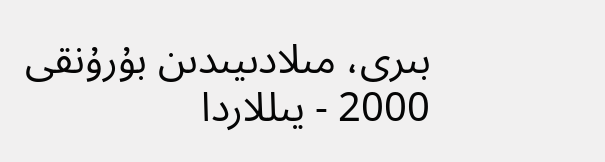بىرى، مىلادىيىدىن بۇرۇنقى 2000 - يىللاردا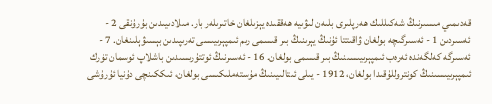قەدىمىي مىسىرنىڭ شەكىللىك ھەرپلىرى بلىەن لىۋىيە ھەققىدە يېزىلغان خاتىرىلەر بار. مىلادىيىدىن بۇرۇنقى 2 - ئەسىردىن 1 - ئەسىرگىچە بولغان ۋاقىتتا ئۇنىڭ يېرىنىڭ بىر قىسمى رىم ئىمپېرىيىسى تەرىپىدىن بېسىۋېلىنغان. 7 - ئەسىرگە كەلگەندە ئەرەب ئىمپېرىيىسىنىڭ بىر قىسمى بولغان. 16 - ئەسىرنىڭ ئوتتۇرىسىدىن باشلاپ ئوسمان تۈرك ئىمپېرىيىسىنىڭ كونتروللۇقىدا بولغان، 1912 - يىلى ئىتالىيىنىڭ مۇستەملىكىسى بولغان، ئىككىنچى دۇنيا ئۇرۇشى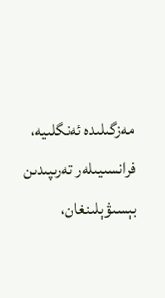مەزگىلىدە ئەنگلىيە، فرانسىيىلەر تەرىپىدىن بېسىۋېلىنغان،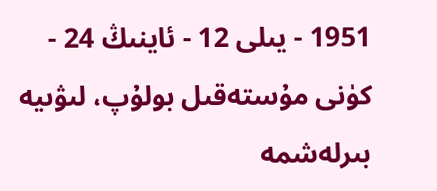1951 - يىلى 12 - ئاينىڭ 24 - كۈنى مۇستەقىل بولۇپ، لىۋىيە بىرلەشمە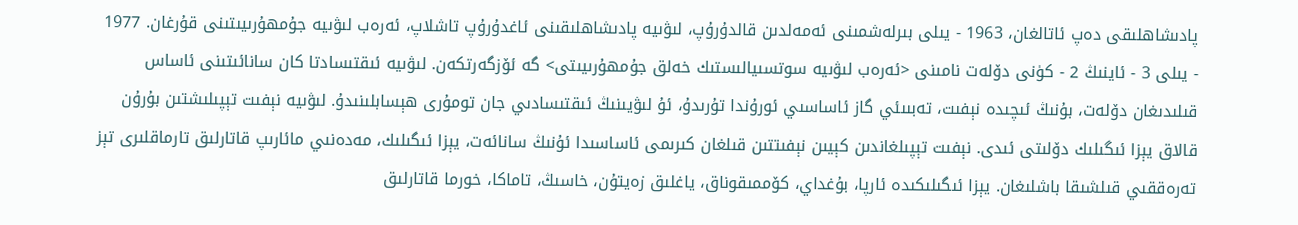پادىشاھلىقى دەپ ئاتالغان، 1963 - يىلى بىرلەشمىنى ئەمەلدىن قالدۇرۇپ، لىۋىيە پادىشاھلىقىنى ئاغدۇرۇپ تاشلاپ، ئەرەب لىۋىيە جۇمھۇرىيىتىنى قۇرغان. 1977 - يىلى 3 - ئاينىڭ 2 - كۈنى دۆلەت نامىنى <ئەرەب لىۋىيە سوتسىيالىستىك خەلق جۇمھۇرىيىتى> گە ئۆزگەرتكەن. لىۋىيە ئىقتىسادتا كان سانائىتىنى ئاساس قىلىدىغان دۆلەت، بۇنىڭ ئىچىدە نېفىت، تەبىىئي گاز ئاساسىي ئورۇندا تۇرىدۇ، ئۇ لىۋيىنىڭ ئىقتىسادىي جان تومۇرى ھېسابلىنىدۇ. لىۋىيە نېفىت تېپىلىشتىن بۇرۇن قالاق يېزا ئىگىلىك دۆلىتى ئىدى. نېفىت تېپىلغاندىن كېيىن نېفىتتىن قىلغان كىرىمى ئاساسىدا ئۇنىڭ سانائەت، يېزا ئىگىلىك، مەدەنىي مائارىپ قاتارلىق تارماقلىرى تېز تەرەققىي قىلشىقا باشلىغان. يېزا ئىگىلىكىدە ئارپا، بۇغداي، كۆممىقوناق، ياغلىق زەيتۇن، خاسىڭ، تاماكا، خورما قاتارلىق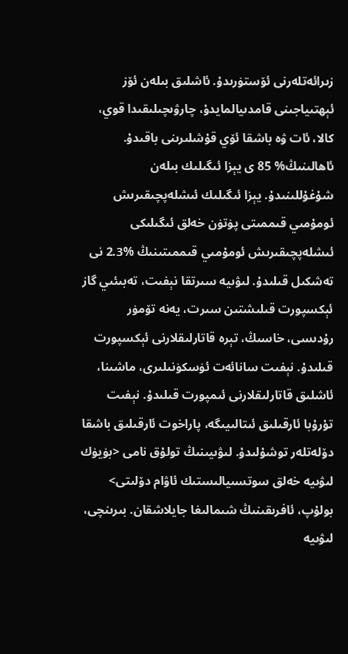زىرائەتلەرنى ئۆستۈرىدۇ. ئاشلىق بىلەن ئۆز ئېھتىياجىنى قامدىيالمايدۇ، چارۋىچىلىقىدا قوي، كالا، ئات ۋە باشقا ئۆي قۇشلىرىنى باقىدۇ. ئاھالىنىڭ% 85 ى يېزا ئىگىلىك بىلەن شۇغۇللىنىدۇ. يېزا ئىگىلىك ئىشلەپچىقىرىش ئومۇمىي قىممىتى پۈتۈن خەلق ئىگىلىكى ئىشلەپچىقىرىش ئومۇمىي قىممىتىنىڭ %2.3 نى تەشكىل قىلىدۇ. لىۋىيە سىرتقا نېفىت، تەبىئىي گاز ئېكسپورت قىلىشتىن سىرت، يەنە تۆمۈر رۇدىسى، خاسىڭ، تېرە قاتارلىقلارنى ئېكسپورت قىلىدۇ. نېفىت سانائەت ئۈسكۈنىلىرى، ماشىنا، ئاشلىق قاتارلىقلارنى ئىمپورت قىلىدۇ. نېفىت تۇرۇبا ئارقىلىق ئىتالىيىگە، پاراخوت ئارقىلىق باشقا دۆلەتلەر توشۇلىدۇ. لىۋىيىنىڭ تولۇق نامى <بۈيۈك لىۋىيە خەلق سوتسىيالىستىك ئاۋام دۆلىتى> بولۇپ، ئافرىقىنىڭ شىمالىغا جايلاشقان. بىرىنچى، لىۋىيە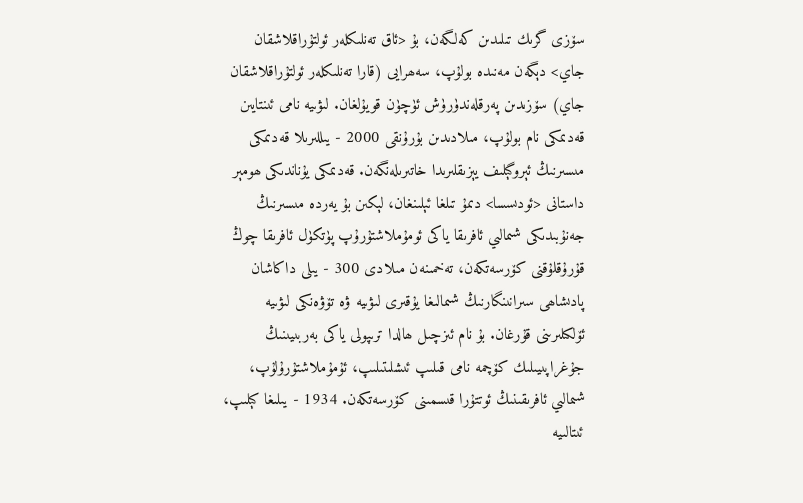سۆزى گرىك تىلىدىن كەلگەن، بۇ <ئاق تەنلىكلەر ئولتۇراقلاشقان جاي> دېگەن مەنىدە بولۇپ، سەھرايى (قارا تەنلىكلەر ئولتۇراقلاشقان جاي) سۆزىدىن پەرقلەندۈرۈش ئۈچۈن قويۇلغان. لىۋىيە نامى ئىنتايىن قەدىمكى نام بولۇپ، مىلادىدىن بۇرۇنقى 2000 - يىللىرىلا قەدىمكى مىسىرنىڭ ئېروگېلىف يېزىقلىرىدا خاتىرىلەنگەن. قەدىمكى يۇناندىكى ھومېر داستانى <ئودىسسا> دىمۇ تىلغا ئېلىنغان، لېكىن بۇ يەردە مىسىرنىڭ جەنۇبىدىكى شىمالىي ئافرىقا ياكى ئومۇملاشتۇرۇپ پۈتكۈل ئافرىقا چوڭ قۇرۇقلۇقنى كۆرسەتكەن، تەخمىنەن مىلادى 300 - يىلى داكاشان پادىشاھى سىرانىنگارنىڭ شىمالىغا يۇقىرى لىۋىيە ۋە تۆۋەنكى لىۋىيە ئۆلكىلىرىنى قۇرغان. بۇ نام ئىزچىل ھالدا ترىپولى ياكى بەربىيىنىڭ جۇغراپىيىلىك كۆچمە نامى قىلىپ ئىشلىتىلىپ، ئۇمۇملاشتۇرۇلۇپ، شىمالىي ئافرىقىنىڭ ئوتتۇرا قىسمىنى كۆرسەتكەن. 1934 - يىلىغا كېلىپ، ئىتالىيە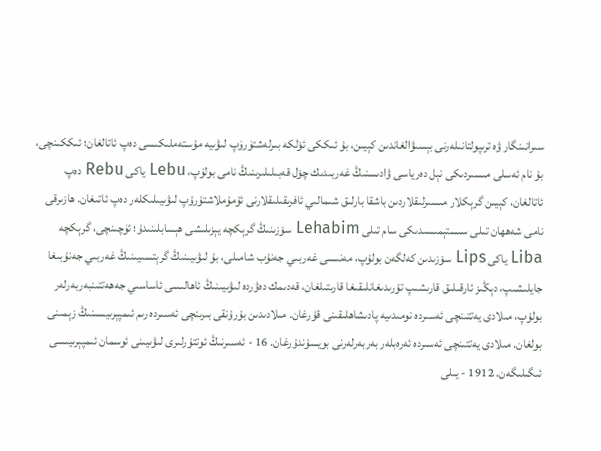سىرانىنگار ۋە ترىپولتانىلەرنى بېسىۋالغاندىن كېيىن، بۇ ئىككى ئۆلكە بىرلەشتۈرۈپ لىۋىيە مۇستەملىكىسى دەپ ئاتالغان؛ ئىككىنچى، بۇ نام ئەسلى مىسىردىكى نېل دەرياسى ۋادىسنىڭ غەربىدىك چۆل قەبىلىلىرىنىڭ نامى بولۇپ، Lebu ياكى Rebu دەپ ئاتالغان، كېيىن گرېكلار مىسىرلىقلاردىن باشقا بارلىق شىمالىي ئافرىقىلىقلارنى ئۇمۇملاشتۇرۇپ لىۋىيىلىكلەر دەپ ئاتىغان. ھازىرقى نامى شەھھان تىلى سىستېمىسىدىكى سام تىلى Lehabim سۆزىنىڭ گرېكچە يېزىلىشى ھېسابلىنىدۇ؛ ئۈچىنچى، گرېكچە Liba ياكى Lips سۆزىدىن كەلگەن بولۇپ، مەنىسى غەربىي جەنۇب شامىلى، بۇ لىۋىيىنىڭ گرېتسىيىنىڭ غەربىي جەنۇبىغا جايلىشىپ، دېڭىز ئارقىلىق قارىشىپ تۇرىدىغانلىقىغا قارىتىلغان، قەدىمك دەۋردە لىۋىيىنىڭ ئاھالىسى ئاساسىي جەھەتتىنبەربەرلەر بولۇپ، مىلادى يەتتىنچى ئەسىردە نومىدىيە پادىشاھلىقىنى قۇرغان. مىلادىدىن بۇرۇنقى بىرىنچى ئەسىردە رىم ئىمپېرىيسىنىڭ زېمىنى بولغان. مىلادى يەتتىنچى ئەسىردە ئەرەبلەر بەربەرلەرنى بويسۇندۇرغان. 16 - ئەسىرنىڭ ئوتتۇرلىرى لىۋىيىنى ئوسمان ئىمپېرىيىسى ئىگىلىگەن. 1912 - يىلى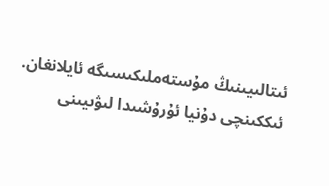ئىتالىيىنىڭ مۇستەملىكىسىگە ئايلانغان. ئىككىنچى دۇنيا ئۇرۇشىدا لىۋىيىنى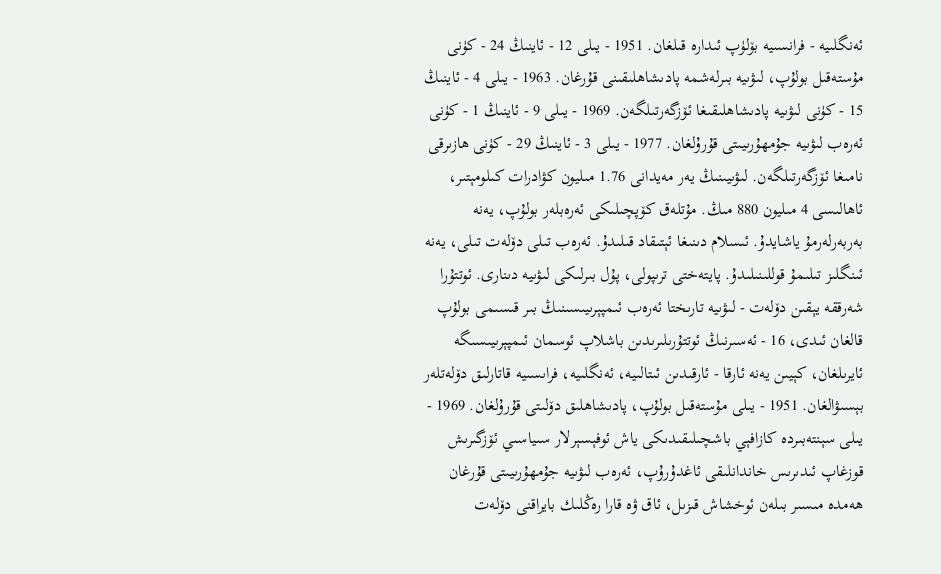ئەنگلىيە - فرانسىيە بۆلۈپ ئىدارە قىلغان. 1951 - يىلى 12 - ئاينىڭ 24 - كۈنى مۇستەقىل بولۇپ، لىۋىيە بىرلەشمە پادىشاھلىقىنى قۇرغان. 1963 - يىلى 4 - ئاينىڭ 15 - كۈنى لىۋىيە پادىشاھلىقىغا ئۆزگەرتىلگەن. 1969 - يىلى 9 - ئاينىڭ 1 - كۈنى ئەرەب لىۋىيە جۇمھۇرىيىتى قۇرۇلغان. 1977 - يىلى 3 - ئاينىڭ 29 - كۈنى ھازىرقى نامىغا ئۆزگەرتىلگەن. لىۋىيىنىڭ يەر مەيدانى 1.76 مىليون كۋادرات كىلومېتىر، ئاھالىسى 4 مىليون 880 مىڭ. مۇتلەق كۆپچىلىكى ئەرەبلەر بولۇپ، يەنە بەربەرلەرمۇ ياشايدۇ. ئىسلام دىنىغا ئېتىقاد قىلىدۇ. ئەرەب تىلى دۆلەت تىلى، يەنە ئىنگلىز تىلىمۇ قوللىنىلىدۇ. پايتەختى ترىپولى، پۇل بىرلىكى لىۋىيە دىنارى. ئوتتۇرا شەرققە يېقىن دۆلەت - لىۋىيە تارىختا ئەرەب ئىمپېرىيىسىنىڭ بىر قىسىمى بولۇپ قالغان ئىدى، 16 - ئەسىرنىڭ ئوتتۇرىلىرىدىن باشلاپ ئوسمان ئىمپېرىيىسىگە ئايرىلغان، كېيىن يەنە ئارقا - ئارقىدىن ئىتالىيە، ئەنگلىيە، فراىسىيە قاتارلىق دۆلەتلەر بېسىۋالغان. 1951 - يىلى مۇستەقىل بولۇپ، پادىشاھلىق دۆلىتى قۇرۇلغان. 1969 - يىلى سېنتەبىردە كازافېي باشچىلىقىدىكى ياش ئوفېسېرلار سىياسىي ئۆزگىرىش قوزغاپ ئىدىرىس خاندانلىقى ئاغدۇرۇپ، ئەرەب لىۋىيە جۇمھۇرىيىتى قۇرغان ھەمدە مىسىر بىلەن ئوخشاش قىزىل، ئاق ۋە قارا رەڭلىك بايراقنى دۆلەت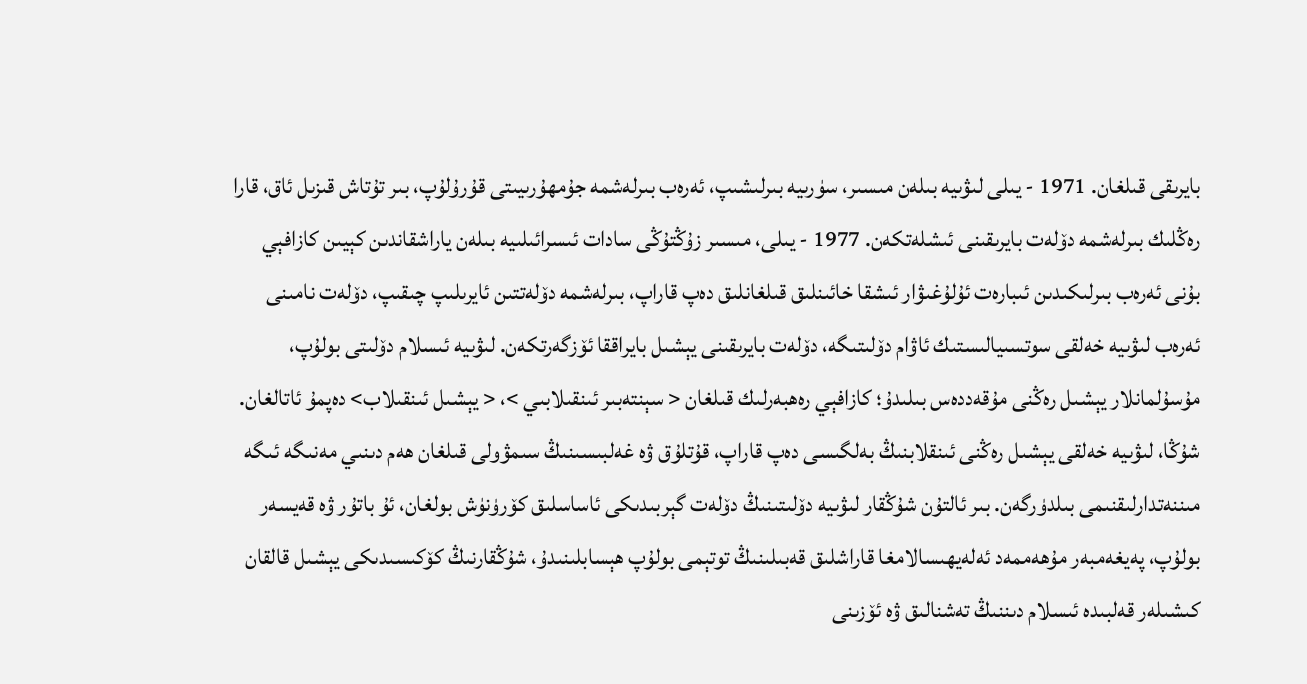بايرىقى قىلغان. 1971 - يىلى لىۋىيە بىلەن مىسىر، سۈرىيە بىرلىشىپ، ئەرەب بىرلەشمە جۇمھۇرىيىتى قۇرۇلۇپ، بىر تۇتاش قىزىل ئاق، قارا رەڭلىك بىرلەشمە دۆلەت بايرىقىنى ئىشلەتكەن. 1977 - يىلى، مىسىر زۇڭتۇڭى سادات ئىسرائىلىيە بىلەن ياراشقاندىن كېيىن كازافېي بۇنى ئەرەب بىرلىكىدىن ئىبارەت ئۇلۇغىۋار ئىشقا خائىنلىق قىلغانلىق دەپ قاراپ، بىرلەشمە دۆلەتتىن ئايرىلىپ چىقىپ، دۆلەت نامىنى ئەرەب لىۋىيە خەلقى سوتسىيالىستىك ئاۋام دۆلىتىگە، دۆلەت بايرىقىنى يېشىل بايراققا ئۆزگەرتكەن. لىۋىيە ئىسلام دۆلىتى بولۇپ، مۇسۇلمانلار يېشىل رەڭنى مۇقەددەس بىلىدۇ؛ كازافېي رەھبەرلىك قىلغان < سېنتەبىر ئىنقىلابىي >، < يېشىل ئىنقىلاب> دەپمۇ ئاتالغان. شۇڭا، لىۋىيە خەلقى يېشىل رەڭنى ئىنقلابنىڭ بەلگىسى دەپ قاراپ، قۇتلۇق ۋە غەلبىسىنىڭ سىمۋولى قىلغان ھەم دىنىي مەنىگە ئىگە مىننەتدارلىقنىمى بىلدۈرگەن. بىر ئالتۇن شۇڭقار لىۋىيە دۆلىتىنىڭ دۆلەت گېربىدىكى ئاساسلىق كۆرۈنۈش بولغان، ئۇ باتۇر ۋە قەيسەر بولۇپ، پەيغەمبەر مۇھەممەد ئەلەيھىسالامغا قاراشلىق قەبىلىنىڭ توتېمى بولۇپ ھېسابلىنىدۇ، شۇڭقارنىڭ كۆكىسىدىكى يېشىل قالقان كىشىلەر قەلبىدە ئىسلام دىننىڭ تەشنالىق ۋە ئۆزىنى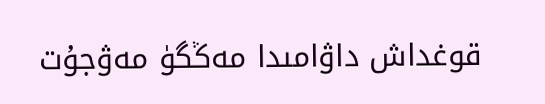قوغداش داۋامىدا مەڭگۈ مەۋجۇت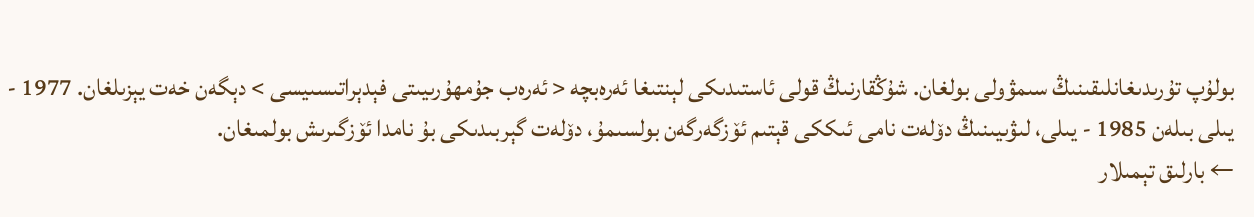بولۇپ تۇرىدىغانلىقىنىڭ سىمۋولى بولغان. شۇڭقارنىڭ قولى ئاستىدىكى لېنتىغا ئەرەبچە < ئەرەب جۇمھۇرىيىتى فېدېراتىسىيسى > دېگەن خەت يېزىلغان. 1977 - يىلى بىلەن 1985 - يىلى، لىۋىيىنىڭ دۆلەت نامى ئىككى قېتىم ئۆزگەرگەن بولسىمۇ، دۆلەت گېربىدىكى بۇ نامدا ئۆزگىرىش بولمىغان.
← بارلىق تېمىلار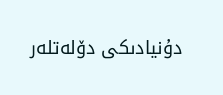دۇنيادىكى دۆلەتلەر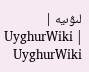لىۋىيە | UyghurWiki | UyghurWiki